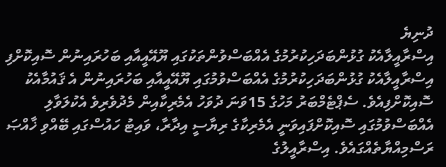ދުނިޔެ
އިސްރާއީލާއެކު ގުޅުންބަދަހިކުރުމުގެ އެއްބަސްވުންތަކުގައި ޔޫއޭއީއާއި ބަހުރައިނުން ސޮއިކޮށްފި
އިސްރާއީލާއެކު ގުޅުންބަދަހިކުރުމުގެ އެއްބަސްވުމުގައި ޔޫއޭއީއާއި ބަހުރައިނުން އެ ޤައުމާއެކު ސޮއިކޮށްފިއެވެ. ސެޕްޓެމްބަރު މަހުގެ 15ވަނަ ދުވަހު އެމެރިކާއިން މެދުވެރިވެ އެކުލަވާލި އެއްބަސްވުމުގައި ސޮއިކޮށްފައިވަނީ އެމެރިކާގެ ރިޔާސީ އިދާރާ، ވައިޓު ހައުސްގައި ބޭއްވި ޚާއްޞަ ރަސްމިއްޔާތެއްގައެވެ. އިސްރާއީލުގެ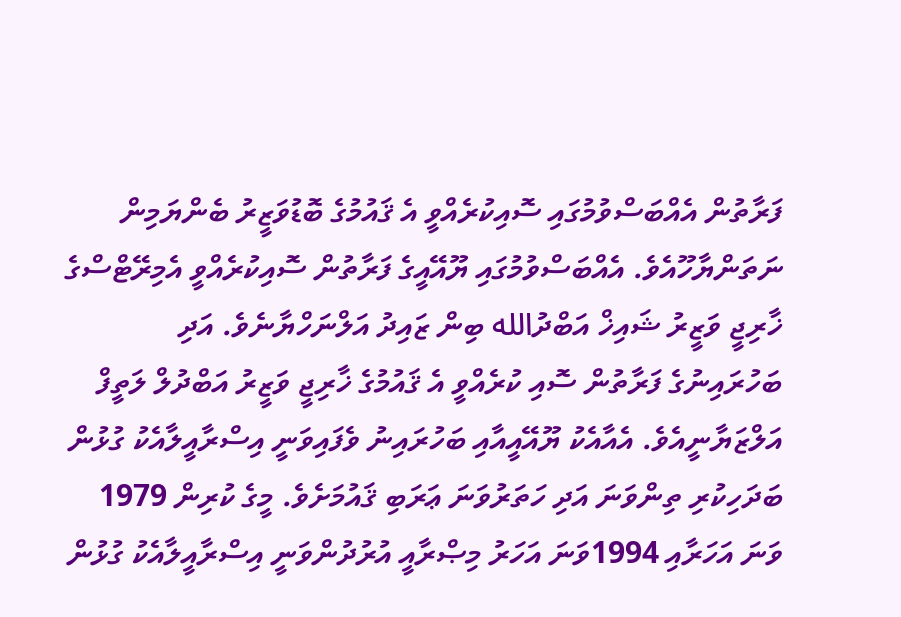ފަރާތުން އެއްބަސްވުމުގައި ސޮއިކުރެއްވީ އެ ޤައުމުގެ ބޮޑުވަޒީރު ބެންޔަމިން ނަތަންޔާހޫއެވެ. އެއްބަސްވުމުގައި ޔޫއޭއީގެ ފަރާތުން ސޮއިކުރެއްވީ އެމިރޭޓްސްގެ ޚާރިޖީ ވަޒީރު ޝައިޚް އަބްދުالله ބިން ޒައިދު އަލްނަހްޔާނެވެ. އަދި ބަހުރައިނުގެ ފަރާތުން ސޮއި ކުރެއްވީ އެ ޤައުމުގެ ޚާރިޖީ ވަޒީރު އަބްދުލް ލަތީފް އަލްޒަޔާނީއެވެ. އެއާއެކު ޔޫއޭއީއާއި ބަހުރައިނު ވެފައިވަނީ އިސްރާއީލާއެކު ގުޅުން ބަދަހިކުރި ތިންވަނަ އަދި ހަތަރުވަނަ ޢަރަބި ޤައުމަށެވެ. މީގެ ކުރިން 1979 ވަނަ އަހަރާއި 1994ވަނަ އަހަރު މިޞްރާއީ އުރުދުންވަނީ އިސްރާއީލާއެކު ގުޅުން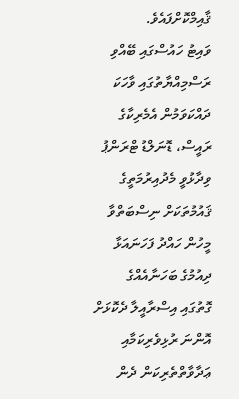ޤާއިމްކޮށްފައެވެ.
ވައިޓު ހައުސްގައި ބޭއްވި ރަސްމިއްޔާތުގައި ވާހަކަ ދައްކަވަމުން އެމެރިކާގެ ރައީސް، ޑޮނަލްޑު ޓްރަންޕު ވިދާޅުވީ މެދުއިރުމަތީގެ ޤައުމުތަކަށް ނިސްބަތްވާ މީހުން ހައްދު ފަހަނައަޅާ ދިއުމުގެ ބަހަނާއެއްގެ ގޮތުގައި އިސްރާއީލާ ދެކޮޅަށް އޮންނަ ރުޅިވެރިކަމާއި ޢަދާވާތްތެރިކަން ދެން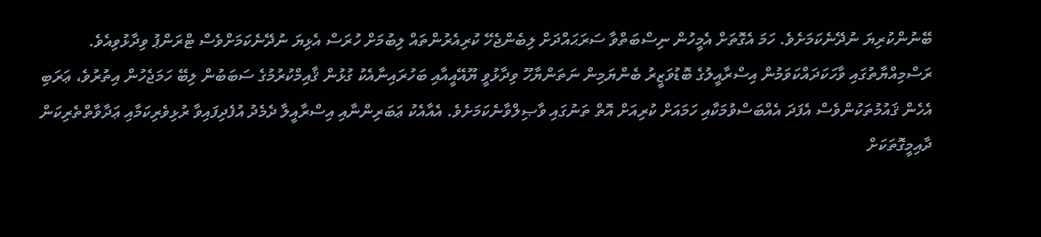ބޭނުންކުރިޔަ ނުދޭނެކަމަށެވެ. ހަމަ އެގޮތަށް އެމީހުން ނިސްބަތްވާ ސަރަޙައްދަށް ލިބެންޖެހޭ ކުރިއެރުންތައް ލިބުމަށް ހުރަސް އެޅިޔަ ނުދޭނެކަމަށްވެސް ޓްރަންޕު ވިދާޅުވިއެވެ.
ރަސްމިއްޔާތުގައި ވާހަކަދައްކަވަމުން އިސްރާއީލުގެ ބޮޑުވަޒީރު ބެންޔަމިން ނަތަންޔާހޫ ވިދާޅުވީ ޔޫއޭއީއާއި ބަހުރައިނާއެކު ގުޅުން ޤާއިމްކުރުމުގެ ސަބަބުން ލިބޭ ހަމަޖެހުން އިތުރުވެ، ޢަރަބި އެހެން ޤައުމުތަކުންވެސް އެފަދަ އެއްބަސްވުމަކާއި ހަމައަށް ކުރިއަށް އޮތް ތަނުގައި ވާޞިލްވާނެކަމަށެވެ. އެއާއެކު ޢަބަރިންނާއި އިސްރާއީލާ ދެމެދު އުފެދިފައިވާ ރުޅިވެރިކަމާއި ޢަދާވާތްތެރިކަން ދާއިމީގޮތަކަށް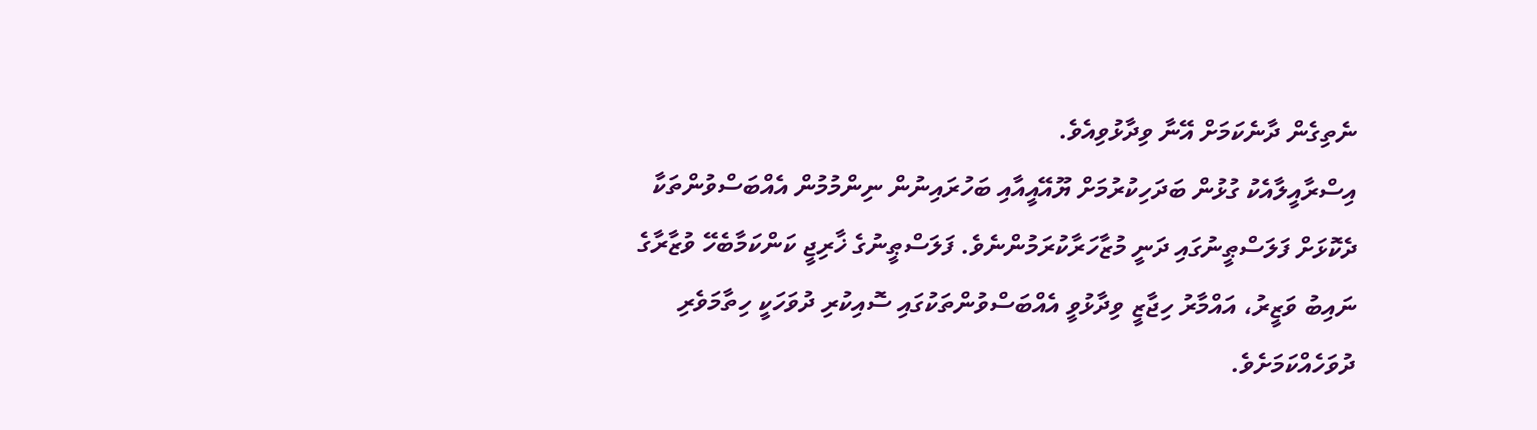ނެތިގެން ދާނެކަމަށް އޭނާ ވިދާޅުވިއެވެ.
އިސްރާއީލާއެކު ގުޅުން ބަދަހިކުރުމަށް ޔޫއޭއީއާއި ބަހުރައިނުން ނިންމުމުން އެއްބަސްވުންތަކާ ދެކޮޅަށް ފަލަސްޠީނުގައި ދަނީ މުޒާހަރާކުރަމުންނެވެ. ފަލަސްޠީނުގެ ޚާރިޖީ ކަންކަމާބެހޭ ވުޒާރާގެ ނައިބު ވަޒީރު، އައްމާރު ހިޖާޒީ ވިދާޅުވީ އެއްބަސްވުންތަކުގައި ސޮއިކުރި ދުވަހަކީ ހިތާމަވެރި ދުވަހެއްކަމަށެވެ.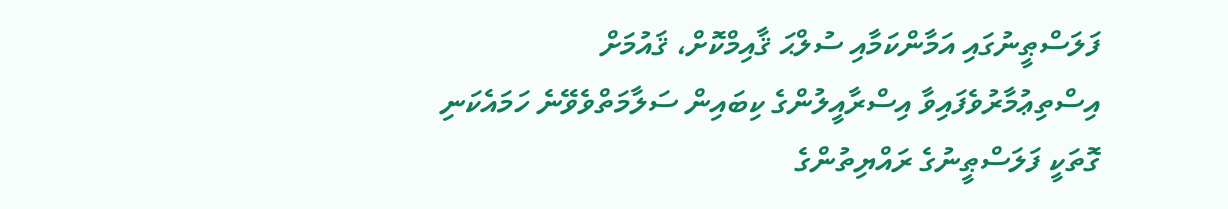ފަލަސްޠީނުގައި އަމާންކަމާއި ސުލްޙަ ޤާއިމްކޮށް، ޤައުމަށް އިސްތިޢުމާރުވެފައިވާ އިސްރާއީލުންގެ ކިބައިން ސަލާމަތްވެވޭނެ ހަމައެކަނި ގޮތަކީ ފަލަސްޠީނުގެ ރައްޔިތުންގެ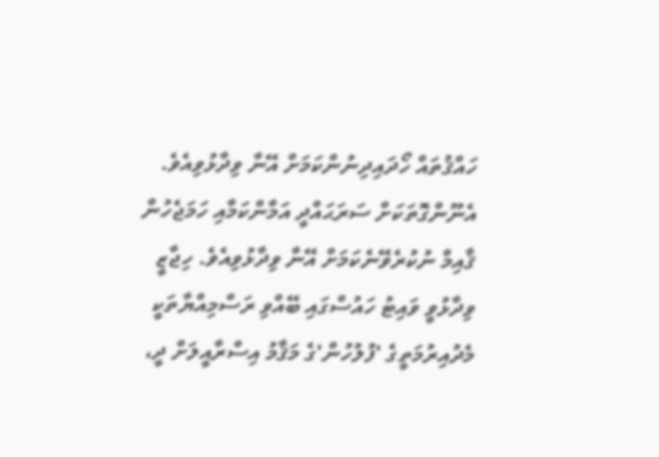ހައްޤުތައް ހޯދައިދިނުންކަމަށް އޭނާ ވިދާޅުވިއެވެ. އެނޫންގޮތަކަށް ސަރަޙައްދީ އަމާންކަމާއި ހަމަޖެހުން ޤާއިމް ނުކުރެވޭނެކަމަށް އޭނާ ވިދާޅުވިއެވެ. ހިޖާޒީ ވިދާޅުވީ ވައިޓު ހައުސްގައި ބޭއްވި ރަސްމިއްޔާތަކީ މެދުއިރުމަތީގެ 'ފުލުހުން'ގެ މަޤާމު އިސްރާއީލަށް ދީ،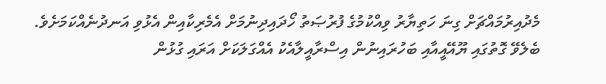މެދުއިރުމައްޗަށް ގިނަ ހަތިޔާރު ވިއްކުމުގެ ފުރުޞަތު ހޯދައިދިނުމަށް އެމެރިކާއިން އެޅުވި އަނދުނެއްކަމަށެވެ.
ބެލެވޭ ގޮތުގައި ޔޫއޭއީއާއި ބަހުރައިނުން އިސްރާއީލާއެކު އެއްގަލަކަށް އަރައި ގުޅުން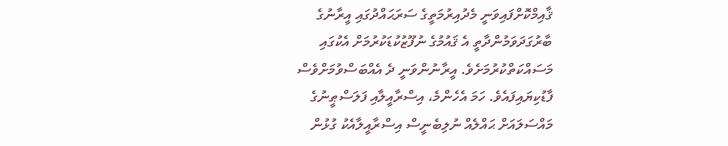ޤާއިމްކޮށްފައިވަނީ މެދުއިރުމަތީގެ ސަރަޙައްދުގައި އީރާނުގެ ބާރުގަދަވަމުންދާތީ އެ ޤައުމުގެ ނުފޫޒުކުޑަކުރުމަށް އެކުގައި މަސައްކަތްކުރުމަށެވެ. އީރާނުންވަނީ ދެ އެއްބަސްވުމަށްވެސް ފާޑުކިޔައިފައެވެ. ހަމަ އެހެންމެ، އިސްރާއީލާއި ފަލަސްޠީނުގެ މައްސަލައަށް ޙައްލެއް ނުލިބެނީސް އިސްރާއީލާއެކު ގުޅުން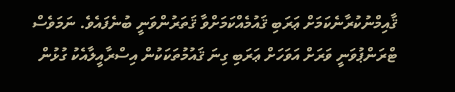ޤާއިމްނުކުރާނެކަމަށް ޢަރަބި ޤައުމެއްކަމަށްވާ ޤަތަރުންވަނީ ބުނެފައެވެ. ނަމަވެސް ޓްރަންޕުވަނީ ވަރަށް އަވަހަށް ޢަރަބި ގިނަ ޤައުމުތަކަކުން އިސްރާއީލާއެކު ގުޅުން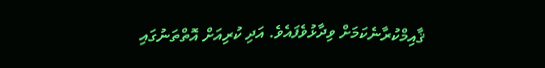ޤާއިމްކުރާނެކަމަށް ވިދާޅުވެފައެވެ. އަދި ކުރިއަށް އޮތްތަނުގައި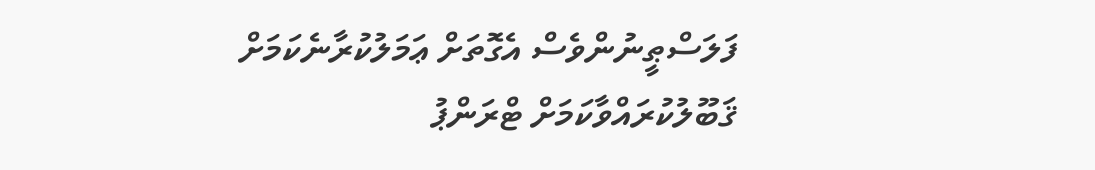ފަލަސްޠީނުންވެސް އެގޮތަށް ޢަމަލުކުރާނެކަމަށް ޤަބޫލުކުރައްވާކަމަށް ޓްރަންޕު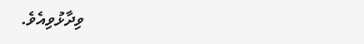ވިދާޅުވިއެވެ.